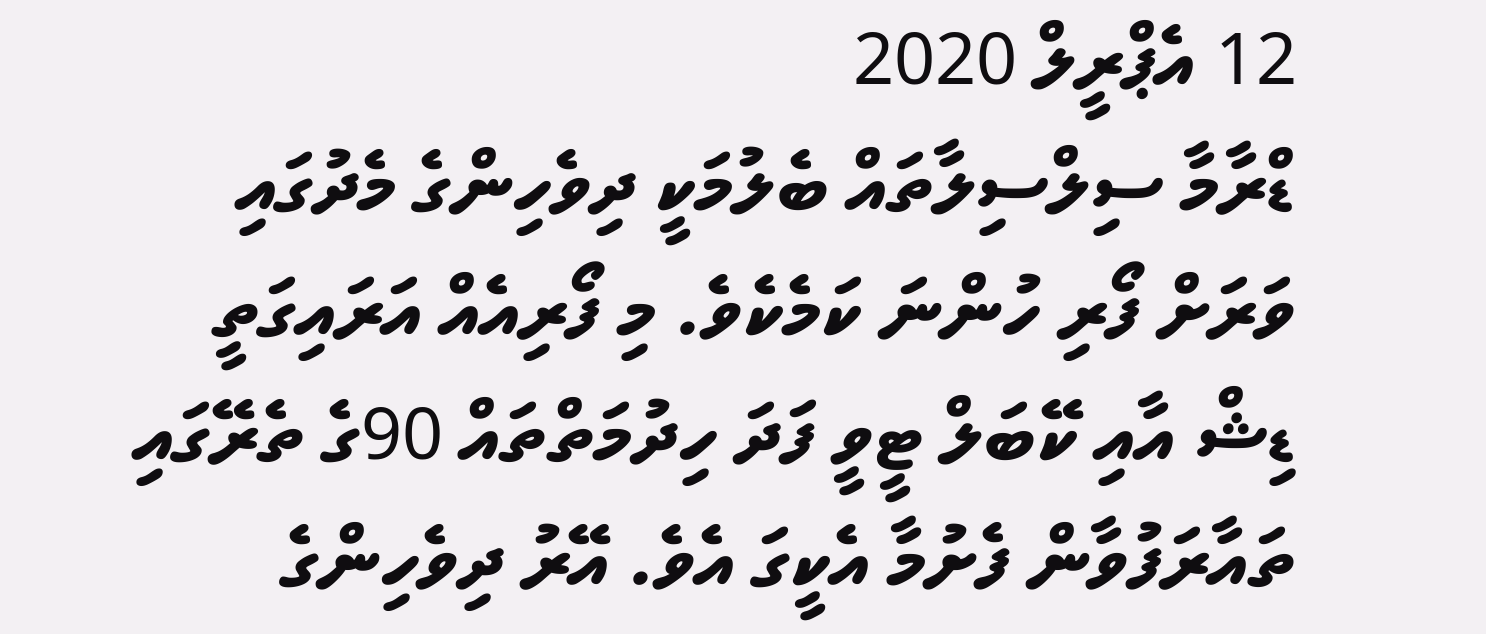12 އެޕްރީލް 2020
ޑްރާމާ ސިލްސިލާތައް ބެލުމަކީ ދިވެހިންގެ މެދުގައި ވަރަށް ފޯރި ހުންނަ ކަމެކެވެ. މި ފޯރިއެއް އަރައިގަތީ ޑިޝް އާއި ކޭބަލް ޓީވީ ފަދަ ހިދުމަތްތައް 90ގެ ތެރޭގައި ތައާރަފުވާން ފެށުމާ އެކީގަ އެވެ. އޭރު ދިވެހިންގެ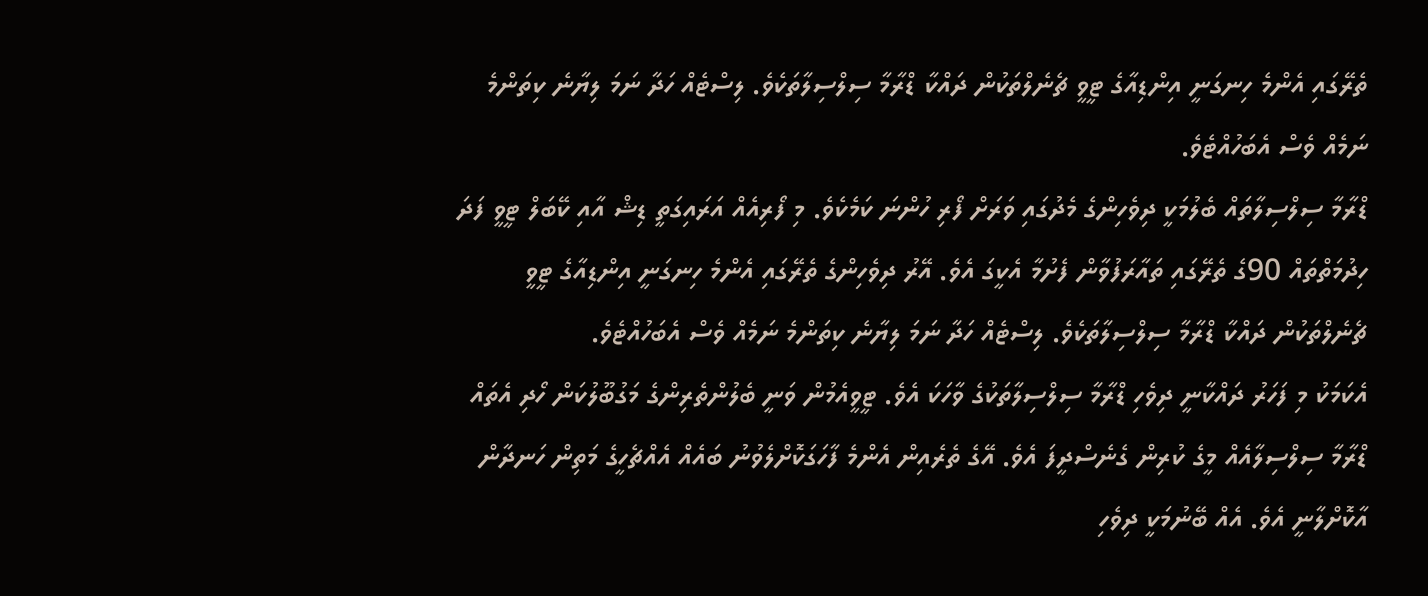ތެރޭގައި އެންމެ ހިނގަނީ އިންޑިއާގެ ޓީވީ ޗެނެލްތަކުން ދައްކާ ޑްރާމާ ސިލްސިލާތަކެވެ. ލިސްޓެއް ހަދާ ނަމަ ލިޔާނެ ކިތަންމެ ނަމެއް ވެސް އެބަހުއްޓެވެ.
ޑްރާމާ ސިލްސިލާތައް ބެލުމަކީ ދިވެހިންގެ މެދުގައި ވަރަށް ފޯރި ހުންނަ ކަމެކެވެ. މި ފޯރިއެއް އަރައިގަތީ ޑިޝް އާއި ކޭބަލް ޓީވީ ފަދަ ހިދުމަތްތައް 90ގެ ތެރޭގައި ތައާރަފުވާން ފެށުމާ އެކީގަ އެވެ. އޭރު ދިވެހިންގެ ތެރޭގައި އެންމެ ހިނގަނީ އިންޑިއާގެ ޓީވީ ޗެނެލްތަކުން ދައްކާ ޑްރާމާ ސިލްސިލާތަކެވެ. ލިސްޓެއް ހަދާ ނަމަ ލިޔާނެ ކިތަންމެ ނަމެއް ވެސް އެބަހުއްޓެވެ.
އެކަމަކު މި ފަހަރު ދައްކާނީ ދިވެހި ޑްރާމާ ސިލްސިލާތަކުގެ ވާހަކަ އެވެ. ޓީވީއެމުން ވަނީ ބެލުންތެރިންގެ މަގުބޫލުކަން ހޯދި އެތައް ޑްރާމާ ސިލްސިލާއެއް މީގެ ކުރިން ގެނެސްދީފަ އެވެ. އޭގެ ތެރެއިން އެންމެ ފާހަގަކޮށްލެވުނު ބައެއް އެއްޗެހީގެ މަތިން ހަނދާން އާކޮށްލާނީ އެވެ. އެއް ބޭނުމަކީ ދިވެހި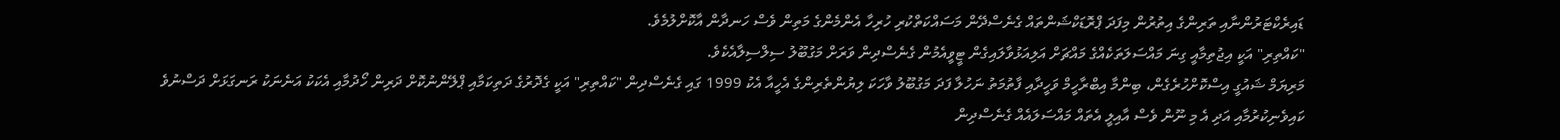ޑައިރެކްޓަރުންނާއި ތަރިންގެ އިތުރުން މިފަދަ ޕްރޮޑަކްޝަންތައް ގެނެސްދޭން މަސައްކަތްކުރި ހުރިހާ އެންމެންގެ މަތިން ވެސް ހަނދާން އާކޮށްލުމެވެ.
"ކައްތިރި" އަކީ އިޖުތިމާއީ ގިނަ މައްސަލަތަކެއްގެ މައްޗަށް އަލިއަޅުވާލައިގެން ޓީވީއެމުން ގެނެސްދިން ވަރަށް މަގުބޫލު ސިލްސިލާއެކެވެ.
މަރިޔަމް ޝައުގީ އިސްކޮށްހުރެގެން، ބިންމާ އިބްރާހީމް ވަހީދާއި ފާތުމަތު ނަހުލާ ފަދަ މަގުބޫލު ވާހަކަ ލިޔުންތެރިންގެ އެހީއާ އެކު 1999 ގައި ގެނެސްދިން "ކައްތިރި" އަކީ ގެދޮރުގެ ދަތިކަމާއި ޕްލޭންނުކޮށް ދަރިން ހޯދުމާއި އެކަކު އަނެނަކު ރަނގަޅަށް ދަސްނުވެ ކައިވެނިކުރުމާއި އަދި އެ މި ނޫން ވެސް އާއިލީ އެތައް މައްސަލައެއް ގެނެސްދިން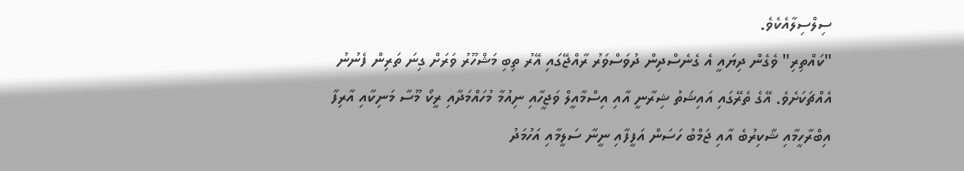ސިލްސިލާއެކެވެ.
"ކައްތިރި" ވެގެން ދިޔައީ އެ ގެނެސްދިން ދުވަސްވަރު ރާއްޖޭގައި އޭރު ތިބި މަޝްހޫރު ވަރަށް ގިނަ ތަރިން ފެނުނު އެއްޗަކަށެވެ. އޭގެ ތެރޭގައި އައިޝަތު ޝިރާނީ އާއި އިސްމާއީލް ވަޖީހާއި ނިއުމާ މުހައްމަދާއި ރީކޯ މޫސާ މަނިކާއި އާރިފާ އިބްރާހީމާއި ޝާކިރުބެ އާއި ޖަމްބު ހަސަން އަފީފާއި ނީނާ ސަލީމާއި އަހުމަދު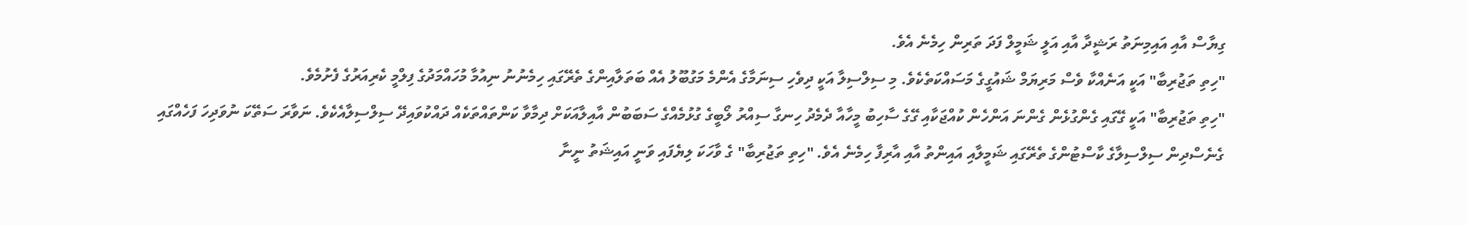ގިޔާސް އާއި އައިމިނަތު ރަޝީދާ އާއި އަލީ ޝަމީލް ފަދަ ތަރިން ހިމެނެ އެވެ.
"ހިތި ތަޖުރިބާ" އަކީ އަނެއްކާ ވެސް މަރިޔަމް ޝައުގީގެ މަސައްކަތެކެވެ. މި ސިލްސިލާ އަކީ ދިވެހި ސިނަމާގެ އެންމެ މަގުބޫލު އެއް ބަތަލާއިންގެ ތެރޭގައި ހިމެނުނު ނިއުމާ މުހައްމަދުގެ ފިލްމީ ކެރިއަރުގެ ފެށުމެވެ.
"ހިތި ތަޖުރިބާ" އަކީ ގޭގައި ގެންގުޅެން ގެންނަ އަންހެން ކުއްޖަކާއި ގޭގެ ސާހިބު މީހާއާ ދެމެދު ހިނގާ ސިއްރު ލޯބީގެ ގުޅުމެއްގެ ސަބަބުން އާއިލާއަކަށް ދިމާވާ ކަންތައްތަކެއް ދައްކުވައިދޭ ސިލްސިލާއެކެވެ. ނަވާރަ ސަތޭކަ ނުވަދިހަ ފަހެއްގައި ގެނެސްދިން ސިލްސިލާގެ ކާސްޓުންގެ ތެރޭގައި ޝަމީލާއި އައިންތު އާއި އާރިފާ ހިމެނެ އެވެ. "ހިތި ތަޖުރިބާ" ގެ ވާހަކަ ލިޔެފައި ވަނީ އައިޝަތު ނީނާ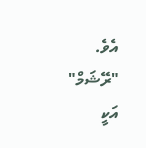އެވެ.
"ރޭޝަމް" އަކީ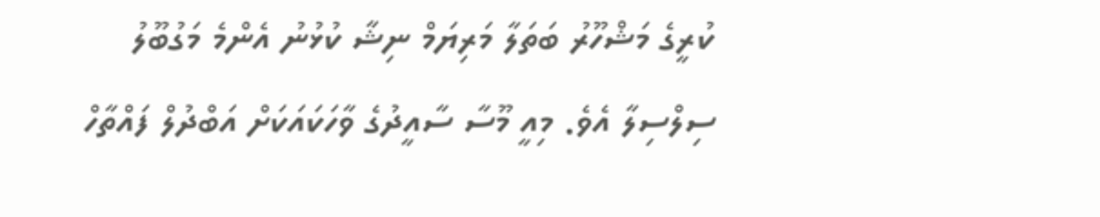ކުރީގެ މަޝްހޫރު ބަތަލާ މަރިޔަމް ނިޝާ ކުޅުނު އެންމެ މަގުބޫލު ސިލްސިލާ އެވެ. މިއީ މޫސާ ސާއީދުގެ ވާހަކައަކަށް އަބްދުލް ފައްތާހް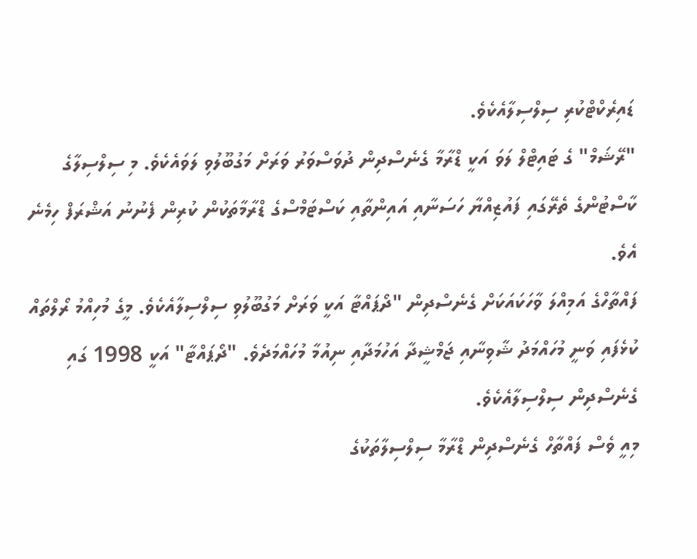ޑައިރެކްޓްކުރި ސިލްސިލާއެކެވެ.
"ރޭޝަމް" ގެ ޓައިޓްލް ލަވަ އަކީ ޑްރާމާ ގެނެސްދިން ދުވަސްވަރު ވަރަށް މަގުބޫލުވި ލަވައެކެވެ. މި ސިލްސިލާގެ ކާސްޓުންގެ ތެރޭގައި ފައުޒިއްޔާ ހަސަނާއި އައިންތާއި ކަސްޓަމްސްގެ ޑްރާމާތަކުން ކުރިން ފެނުނު އަޝްރަފް ހިމެނެ އެވެ.
ފައްތާހްގެ އަމިއްލަ ވާހަކައަކަށް ގެނެސްދިން "ދޯޕައްޓާ އަކީ ވަރަށް މަގުބޫލުވި ސިލްސިލާއެކެވެ. މީގެ މުހިއްމު ރޯލްތައް ކުޅެފައި ވަނީ މުހައްމަދު ޝާވިނާއި ޖަމްޝީދާ އަހުމަދާއި ނިއުމާ މުހައްމަދެވެ. "ދޯޕައްޓާ" އަކީ 1998 ގައި ގެނެސްދިން ސިލްސިލާއެކެވެ.
މިއީ ވެސް ފައްތާހް ގެނެސްދިން ޑްރާމާ ސިލްސިލާތަކުގެ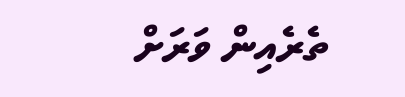ތެރެއިން ވަރަށް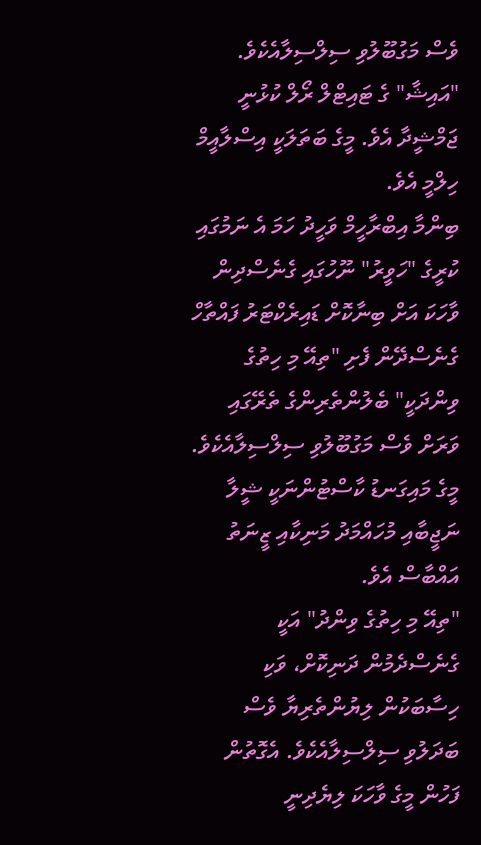ވެސް މަގުބޫލުވި ސިލްސިލާއެކެވެ. "އައިޝާ" ގެ ޓައިޓްލް ރޯލް ކުޅުނީ ޖަމްޝީދާ އެވެ. މީގެ ބަތަލަކީ އިސްލާއީމް ހިލްމީ އެވެ.
ބިންމާ އިބްރާހީމް ވަހީދު ހަމަ އެ ނަމުގައި ކުރީގެ "ހަވީރު" ނޫހުގައި ގެނެސްދިން ވާހަކަ އަށް ބިނާކޮށް ޑައިރެކްޓަރު ފައްތާހް ގެނެސްދޭން ފެށި "ތިއޭ މި ހިތުގެ ވިންދަކީ" ބެލުންތެރިންގެ ތެރޭގައި ވަރަށް ވެސް މަގުބޫލުވި ސިލްސިލާއެކެވެ.
މީގެ މައިގަނޑު ކާސްޓުންނަކީ ޝީލާ ނަޖީބާއި މުހައްމަދު މަނިކާއި ޒީނަތު އައްބާސް އެވެ.
"ތިއޭ މި ހިތުގެ ވިންދު" އަކީ ގެނެސްދެމުން ދަނިކޮށް، ވަކި ހިސާބަކުން ލިޔުންތެރިޔާ ވެސް ބަދަލުވި ސިލްސިލާއެކެވެ. އެގޮތުން ފަހުން މީގެ ވާހަކަ ލިޔެދިނީ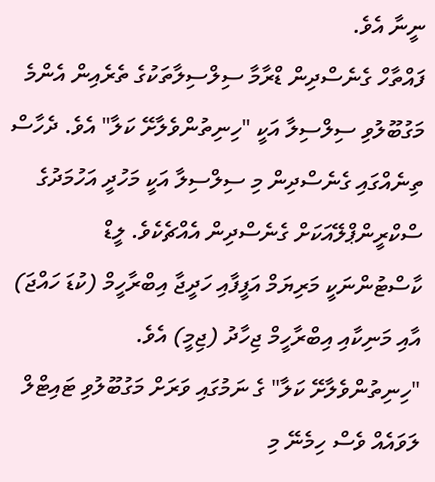ނީނާ އެވެ.
ފައްތާހް ގެނެސްދިން ޑްރާމާ ސިލްސިލާތަކުގެ ތެރެއިން އެންމެ މަގުބޫލުވި ސިލްސިލާ އަކީ "ހިނިތުންވެލާށޭ ކަލާ" އެވެ. ދެހާސް ތިނެއްގައި ގެނެސްދިން މި ސިލްސިލާ އަކީ މަހުދީ އަހުމަދުގެ ސްކްރީންޕްލޭއަކަށް ގެނެސްދިން އެއްޗެކެވެ. ލީޑް ކާސްޓުންނަކީ މަރިޔަމް އަފީފާއި ހަދީޖާ އިބްރާހީމް (ކުޑަ ހައްޖަ) އާއި މަނިކާއި އިބްރާހީމް ޖިހާދު (ޖިމީ) އެވެ.
"ހިނިތުންވެލާށޭ ކަލާ" ގެ ނަމުގައި ވަރަށް މަގުބޫލުވި ޓައިޓްލް ލަވައެއް ވެސް ހިމެނޭ މި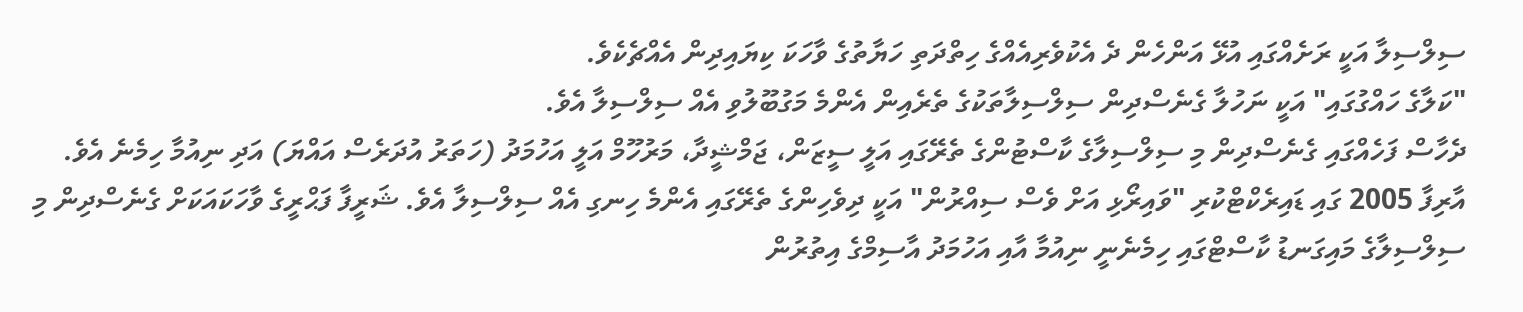ސިލްސިލާ އަކީ ރަށެއްގައި އުޅޭ އަންހެން ދެ އެކުވެރިއެއްގެ ހިތްދަތި ހަޔާތުގެ ވާހަކަ ކިޔައިދިން އެއްޗެކެވެ.
"ކަލާގެ ހައްގުގައި" އަކީ ނަހުލާ ގެނެސްދިން ސިލްސިލާތަކުގެ ތެރެއިން އެންމެ މަގުބޫލުވި އެއް ސިލްސިލާ އެވެ.
ދެހާސް ފަހެއްގައި ގެނެސްދިން މި ސިލްސިލާގެ ކާސްޓުންގެ ތެރޭގައި އަލީ ސީޒަން، ޖަމްޝީދާ، މަރުހޫމް އަލީ އަހުމަދު (ހަތަރު އުދަރެސް އައްޔަ) އަދި ނިއުމާ ހިމެނެ އެވެ.
އާރިފާ 2005 ގައި ޑައިރެކްޓްކުރި "ވައިރޯޅި އަށް ވެސް ސިއްރުން" އަކީ ދިވެހިންގެ ތެރޭގައި އެންމެ ހިނގި އެއް ސިލްސިލާ އެވެ. ޝަރީފާ ފަޙްރީގެ ވާހަކައަކަށް ގެނެސްދިން މި ސިލްސިލާގެ މައިގަނޑު ކާސްޓްގައި ހިމެނެނީ ނިއުމާ އާއި އަހުމަދު އާސިމްގެ އިތުރުން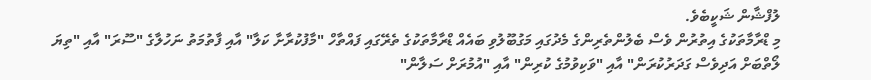ލުފްޝާން ޝަކީބެވެ.
މި ޑްރާމާތަކުގެ އިތުރުން ވެސް ބެލުންތެރިންގެ މެދުގައި މަގުބޫލުވި ބައެއް ޑްރާމާތަކުގެ ތެރޭގައި ފައްތާހް "މާފުކުރާށާ ކަލާ" އާއި ފާތުމަތު ނަހުލާގެ "ސޫރަ" އާއި "ތިޔަ ލޯތްބަށް އަދިވެސް ގަދަރުކުރަން" އާއި "ވަކިވުމުގެ ކުރިން" އާއި "އުމުރަށް ސަލާން"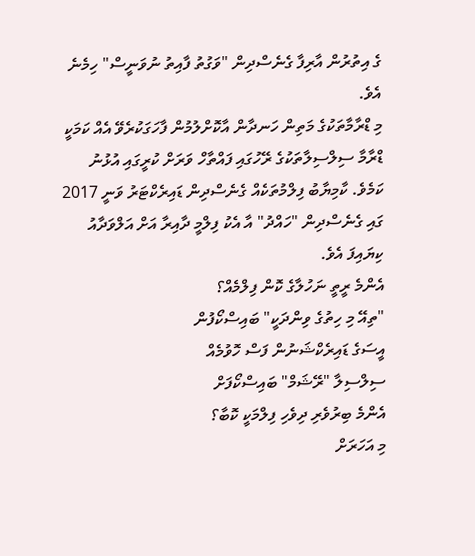ގެ އިތުރުން އާރިފާ ގެނެސްދިން "ވަގުތު ފާއިތު ނުވަނީސް" ހިމެނެ އެވެ.
މި ޑްރާމާތަކުގެ މަތިން ހަނދާން އާކޮށްލުމުން ފާހަގަކުރެވޭ އެއް ކަމަކީ ޑްރާމާ ސިލްސިލާތަކުގެ ރޭހުގައި ފައްތާހް ވަރަށް ކުރީގައި އުޅުނު ކަމެވެ. ކާމިޔާބު ފިލްމުތަކެއް ގެނެސްދިން ޑައިރެކްޓަރު ވަނީ 2017 ގައި ގެނެސްދިން "ހައްދު" އާ އެކު ފިލްމީ ދާއިރާ އަށް އަލްވަދާއު ކިޔައިފަ އެވެ.
އެންމެ ރީތީ ނަހުލާގެ ކޮން ފިލްމެއް؟
"ތިއޭ މި ހިތުގެ ވިންދަކީ" ބައިސްކޯފުން
އީސަގެ ޑައިރެކްޝަނުން ފަސް ހޮވުމެއް
ސިލްސިލާ "ރޭޝަމް" ބައިސްކޯފަށް
އެންމެ ބިރުވެރި ދިވެހި ފިލްމަކީ ކޮބާ؟
މި އަހަރަށް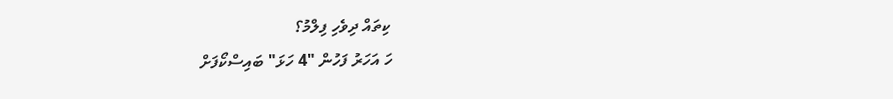ކިތައް ދިވެހި ފިލްމު؟
ހަ އަހަރު ފަހުން "4 ހަޅަ" ބައިސްކޯފަށް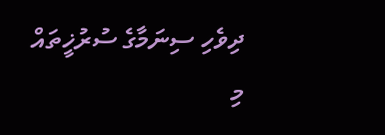ދިވެހި ސިނަމާގެ ސުރުޚީތައް
މި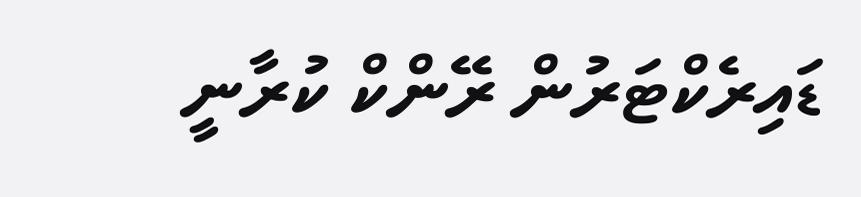ޑައިރެކްޓަރުން ރޭންކް ކުރާނީ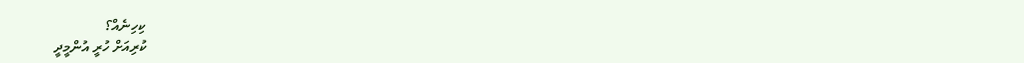ކިހިނެއް؟
ކުރިއަށް ހުރީ އުންމީދީ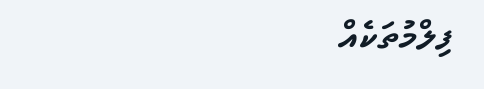ފިލްމުތަކެއް